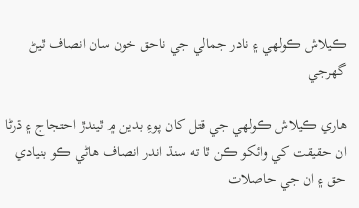ڪيلاش ڪولهي ۽ نادر جمالي جي ناحق خون سان انصاف ٿيڻ گهرجي

هاري ڪيلاش ڪولهي جي قتل کان پوءِ بدين ۾ ٿيندڙ احتجاج ۽ ڌرڻا ان حقيقت کي وائکو ڪن ٿا ته سنڌ اندر انصاف هاڻي ڪو بنيادي حق ۽ ان جي حاصلات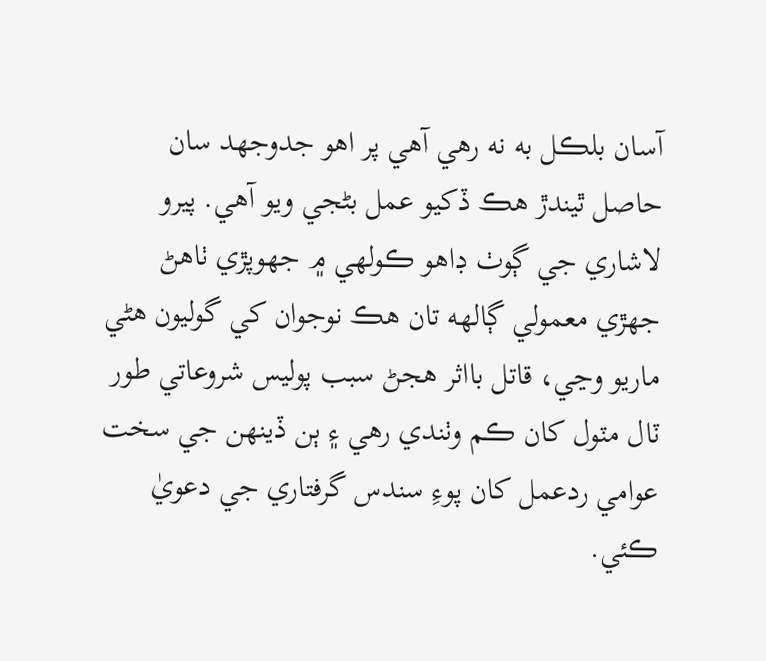آسان بلڪل به نه رهي آهي پر اهو جدوجهد سان حاصل ٿيندڙ هڪ ڏکيو عمل بڻجي ويو آهي. پيرو لاشاري جي ڳوٺ ڊاهو ڪولهي ۾ جهوپڙي ٺاهڻ جهڙي معمولي ڳالهه تان هڪ نوجوان کي گوليون هڻي ماريو وڃي، قاتل بااثر هجڻ سبب پوليس شروعاتي طور ٽال مٽول کان ڪم وٺندي رهي ۽ ٻن ڏينهن جي سخت عوامي ردعمل کان پوءِ سندس گرفتاري جي دعويٰ ڪئي.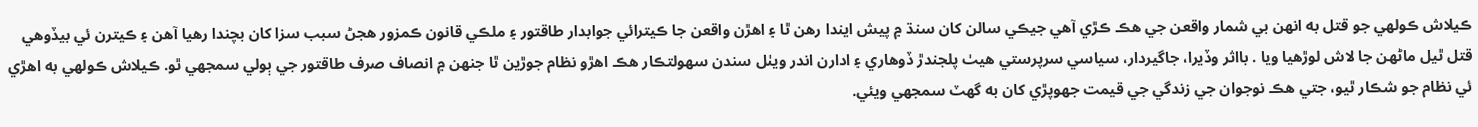ڪيلاش ڪولهي جو قتل به انهن بي شمار واقعن جي هڪ ڪڙي آهي جيڪي سالن کان سنڌ ۾ پيش ايندا رهن ٿا ۽ اهڙن واقعن جا ڪيترائي جوابدار طاقتور ۽ ملڪي قانون ڪمزور هجڻ سبب سزا کان بچندا رهيا آهن ۽ ڪيترن ئي بيڏوهي قتل ٿيل ماڻهن جا لاش لوڙهيا ويا . بااثر وڏيرا، جاگيردار، سياسي سرپرستي هيٺ پلجندڙ ڏوهاري ۽ ادارن اندر ويٺل سندن سهولتڪار هڪ اهڙو نظام جوڙين ٿا جنهن ۾ انصاف صرف طاقتور جي ٻولي سمجهي ٿو. ڪيلاش ڪولهي به اهڙي ئي نظام جو شڪار ٿيو، جتي هڪ نوجوان جي زندگي جي قيمت جهوپڙي کان به گهٽ سمجهي ويئي.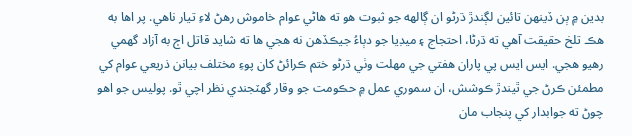بدين ۾ ٻن ڏينهن تائين لڳندڙ ڌرڻو ان ڳالهه جو ثبوت هو ته هاڻي عوام خاموش رهڻ لاءِ تيار ناهي. پر اها به هڪ تلخ حقيقت آهي ته ڌرڻا، احتجاج ۽ ميڊيا جو دٻاءُ جيڪڏهن نه هجي ها ته شايد قاتل اڄ به آزاد گهمي رهيو هجي. ايس ايس پي پاران هفتي جي مهلت وٺي ڌرڻو ختم ڪرائڻ کان پوءِ مختلف بيانن ذريعي عوام کي مطمئن ڪرڻ جي ٿيندڙ ڪوشش، ان سموري عمل ۾ حڪومت جو وقار گهٽجندي نظر اچي ٿو. پوليس جو اهو چوڻ ته جوابدار کي پنجاب مان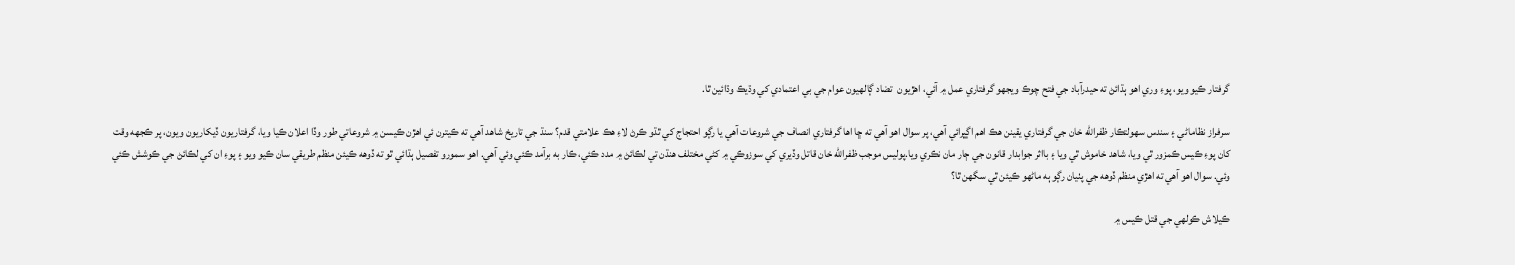گرفتار ڪيو ويو، پوءِ وري اهو ٻڌائڻ ته حيدرآباد جي فتح چوڪ ويجهو گرفتاري عمل ۾ آئي، اهڙيون  تضاد ڳالهيون عوام جي بي اعتمادي کي وڌيڪ وڌائين ٿا.

سرفراز نظاماڻي ۽ سندس سهولتڪار ظفرالله خان جي گرفتاري يقينن هڪ اهم اڳڀرائي آهي، پر سوال اهو آهي ته ڇا اها گرفتاري انصاف جي شروعات آهي يا رڳو احتجاج کي ٿڌو ڪرڻ لاءِ هڪ علامتي قدم؟ سنڌ جي تاريخ شاهد آهي ته ڪيترن ئي اهڙن ڪيسن ۾ شروعاتي طور وڏا اعلان ڪيا ويا، گرفتاريون ڏيکاريون ويون، پر ڪجهه وقت کان پوءِ ڪيس ڪمزور ٿي ويا، شاهد خاموش ٿي ويا ۽ بااثر جوابدار قانون جي ڄار مان نڪري ويا.پوليس موجب ظفرالله خان قاتل وڏيري کي سوزوڪي ۾ کڻي مختلف هنڌن تي لڪائڻ ۾ مدد ڪئي، ڪار به برآمد ڪئي وئي آهي. اهو سمورو تفصيل ٻڌائي ٿو ته ڏوهه ڪيئن منظم طريقي سان ڪيو ويو ۽ پوءِ ان کي لڪائڻ جي ڪوشش ڪئي وئي. سوال اهو آهي ته اهڙي منظم ڏوهه جي پٺيان رڳو ٻه ماڻهو ڪيئن ٿي سگهن ٿا؟

ڪيلاش ڪولهي جي قتل ڪيس ۾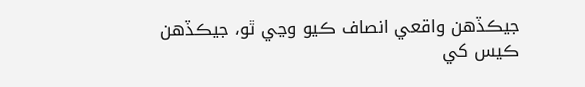جيڪڏهن واقعي انصاف ڪيو وڃي ٿو، جيڪڏهن ڪيس کي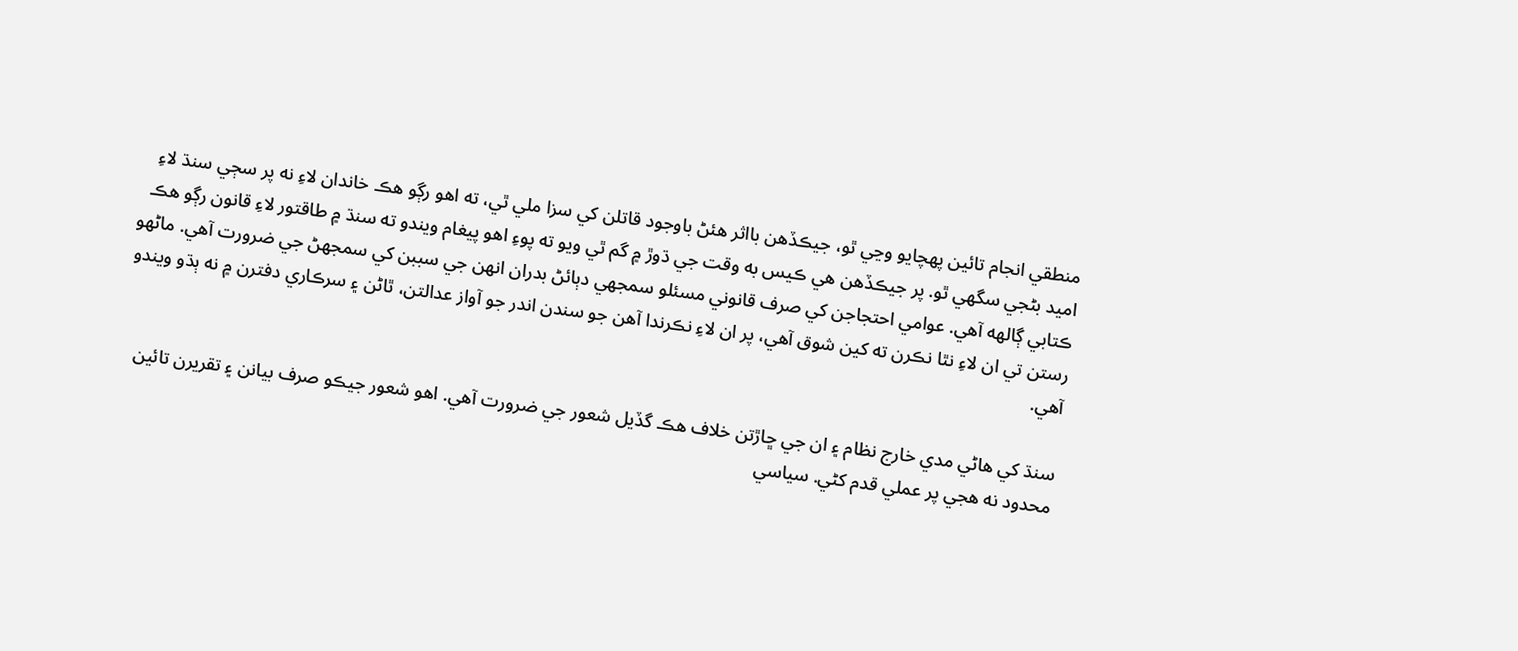منطقي انجام تائين پهچايو وڃي ٿو، جيڪڏهن بااثر هئڻ باوجود قاتلن کي سزا ملي ٿي، ته اهو رڳو هڪ خاندان لاءِ نه پر سڄي سنڌ لاءِ اميد بڻجي سگهي ٿو. پر جيڪڏهن هي ڪيس به وقت جي ڌوڙ ۾ گم ٿي ويو ته پوءِ اهو پيغام ويندو ته سنڌ ۾ طاقتور لاءِ قانون رڳو هڪ ڪتابي ڳالهه آهي. عوامي احتجاجن کي صرف قانوني مسئلو سمجهي دٻائڻ بدران انهن جي سببن کي سمجهڻ جي ضرورت آهي. ماڻهو رستن تي ان لاءِ نٿا نڪرن ته کين شوق آهي، پر ان لاءِ نڪرندا آهن جو سندن اندر جو آواز عدالتن، ٿاڻن ۽ سرڪاري دفترن ۾ نه ٻڌو ويندو آهي.

سنڌ کي هاڻي مدي خارج نظام ۽ ان جي ڇاڙتن خلاف هڪ گڏيل شعور جي ضرورت آهي. اهو شعور جيڪو صرف بيانن ۽ تقريرن تائين محدود نه هجي پر عملي قدم کڻي. سياسي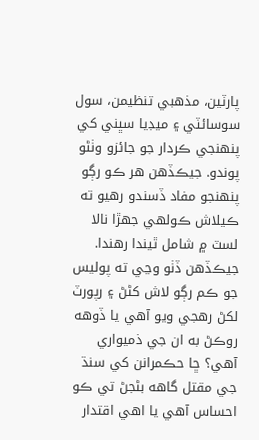پارٽين، مذهبي تنظيمن، سول سوسائٽي ۽ ميڊيا سڀني کي پنهنجي ڪردار جو جائزو وٺڻو پوندو. جيڪڏهن هر ڪو رڳو پنهنجو مفاد ڏسندو رهيو ته ڪيلاش ڪولهي جهڙا نالا لسٽ ۾ شامل ٿيندا رهندا. جيڪڏهن ڏٺو وڃي ته پوليس جو ڪم رڳو لاش کڻڻ ۽ رپورٽ لکڻ رهجي ويو آهي يا ڏوهه روڪڻ به ان جي ذميواري آهي؟ ڇا حڪمرانن کي سنڌ جي مقتل گاهه بڻجڻ تي ڪو احساس آهي يا اهي اقتدار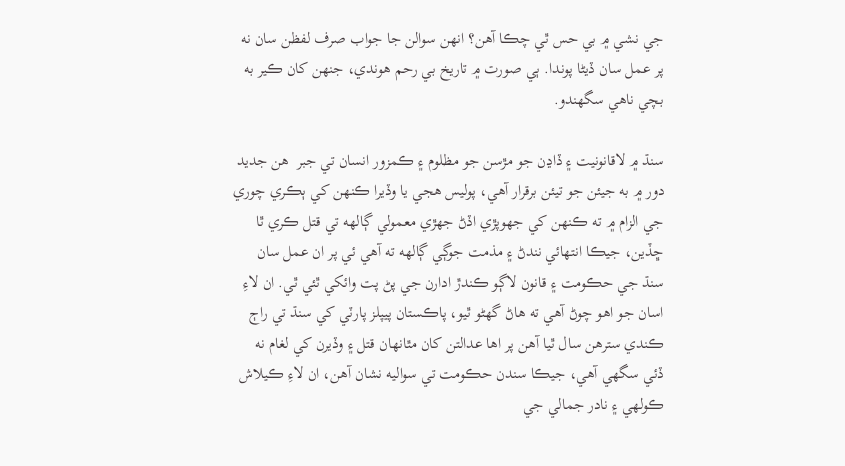جي نشي ۾ بي حس ٿي چڪا آهن؟ انهن سوالن جا جواب صرف لفظن سان نه پر عمل سان ڏيڻا پوندا. ٻي صورت ۾ تاريخ بي رحم هوندي، جنهن کان ڪير به بچي ناهي سگهندو.

سنڌ ۾ لاقانونيت ۽ ڏاڍن جو مڙسن جو مظلوم ۽ ڪمزور انسان تي جبر  هن جديد دور ۾ به جيئن جو تيئن برقرار آهي، پوليس هجي يا وڏيرا ڪنهن کي ٻڪري چوري جي الزام ۾ ته ڪنهن کي جهوپڙي اڏڻ جهڙي معمولي ڳالهه تي قتل ڪري ٿا ڇڏين، جيڪا انتهائي نندڻ ۽ مذمت جوڳي ڳالهه ته آهي ئي پر ان عمل سان سنڌ جي حڪومت ۽ قانون لاڳو ڪندڙ ادارن جي پڻ پت وائکي ٿئي ٿي. ان لاءِ اسان جو اهو چوڻ آهي ته هاڻ گهڻو ٿيو، پاڪستان پيپلز پارٽي کي سنڌ تي راڄ ڪندي سترهن سال ٿيا آهن پر اها عدالتن کان مٿانهان قتل ۽ وڏيرن کي لغام نه ڏئي سگهي آهي، جيڪا سندن حڪومت تي سواليه نشان آهن، ان لاءِ ڪيلاش ڪولهي ۽ نادر جمالي جي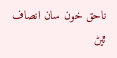ناحق خون سان انصاف ٿيڻ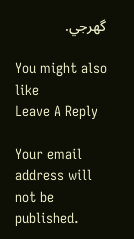گهرجي.

You might also like
Leave A Reply

Your email address will not be published.